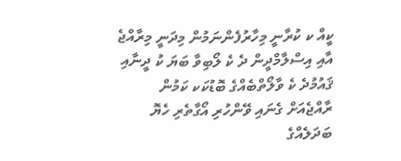ކީއް ކ ކުރާނީ މިހާރުފެންނަމުން މިދަނީ މިރާއްޖެ އާއި އިސްލާމްދީން ދެ ކެ ލޯބިވާ ބަޔަ ކު ދީނާއި ޤައުމުދެ ކެ ވާލޯތްބެއްގެ ބޮޑުކަކ ކަމުން ރާއްޖެއަށް ގެނައި ވޭންހުރި އޯގާތެރި ހެޔޮ ބަދަލެއްގެ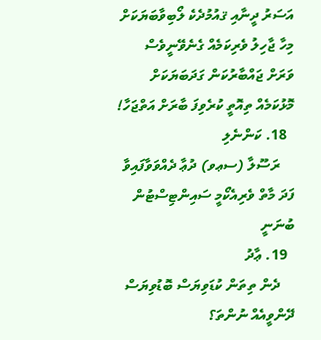އަސަރު ދީނާއި ޤއުމުދެކެ ލޯބިވާބަޔަކަށް މިހާ ޖާހިލު ވެރިކަމެއް ގެނެވޭނީވެސް ވަރަށް ޖައްބާރުކަން ގަދަބަޔަކަށް މޮޅުކަމެއް ތިއޮތީ ކުރެވިފަ ބާރަށް އަތްޖަހާ!
  18. ކަންނެލި
    ރަސޫލާ (ސޢވ) ދުޢާ ދެއްވަވާފައިވާ ފަދަ މާތް ވެރިއެކޯމީ ސައިންޓިސްޓުން ބުނަނީ
  19. ޢާދު
    ދެން ތިތަން ކުޑަވިޔަސް ބޮޑުވިޔަސް ދޭންވީއެއް ނުންތަ؟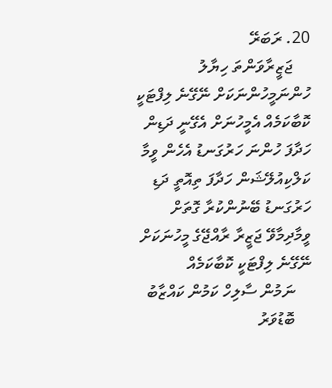20. ރަބަރޭ
    ޖަޒީރާވަންތަ ހިޔާލު ހުންނަމީހުންނަކަށް ނޭގޭނެ ލިފްޓަކީ ކޮބާކަމެއް އެމީހުނަށް އެގޭނީ ދަޑިން ހަދާފަ ހުންނަ ހަރުގަނޑު އެހެން ވީމާ ކަލްކިއުލޭޝަން ހަދާފަ ތިއޮތީ ދަޑި ހަރުގަނޑު ބޭނުންކުރާ ގޮތަށް ވީމާދިމާވޭ ޖަޒީރާ ރާއްޖޭގެ މީހުނަކަށް ނޭގޭނެ ލިފްޓަކީ ކޮބާކަމެއް
    ނަމުން ސާލިހް ކަމުން ކައްޒާބު
    ބޮޑުވަރު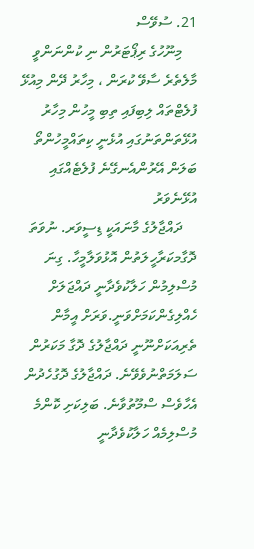21. ސުވޭސް
    މިނޫހުގެ ރިޕޯޓަރުން ނި ކުންނަންވީ މާލެތެރެ ސާވޭ ކުރަން ، މިހާރު ދޭން މިއުޅޭ ފުލެޓްތައް ލިބިފައި ތިބި މީހުން މިހާރު އުޅޭތަންތަނުގައި އުޅެނީ ކިތައްމީހުންތޯ ބަލަން އޭރުންއެނގޭނެ ފުލެޓެއްގައި އުޅޭނެވަރު
    ދައްޖާލުގެ މާނައަކީ ޑިސީވަރ. ނުވަތަ ދޮގާމކަރާހީލަތުން އޮޅުވަލާމީހާ. ގިނަ މުސްލިމުން ހަލާކުވެދާނީ ދައްޖަލަށް ހެއްލިގެންކަމަށްވަނީ.ވަރަށް އީމާން ތެރިއަކަށްނޫނީ ދައްޖާލުގެ ދޮގާ މަކަރުން ސަލަމަތްނުވެވޭނެ. ދައްޖާލުގެ ދޮގުހެދުން އެހާވެސް ސްމޫތުވާނެ. ބަލިކަށި ކޮންމެ މުސްލިމެއް ހަލާކުވެދާނީ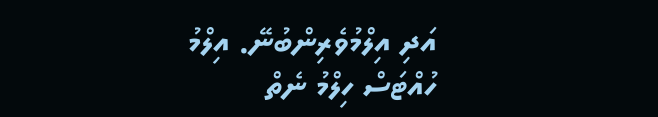އަދި އިލްމުވެރިންބުނޭ. އިލްމު ހުއްޓަސް ހިލްމު ނެތް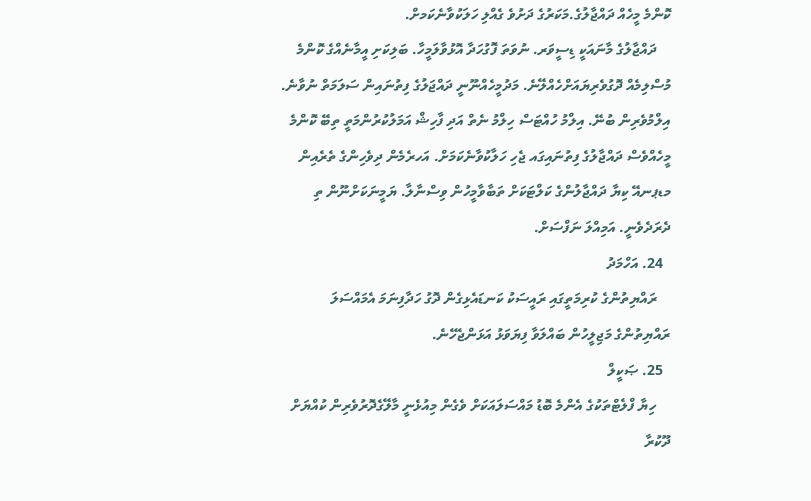ކޮންމެ މީހެއް ދައްޖާލުގެ.މަކަރުގެ ދަށުވެ ގެއްލި ހަލަކުވާނެކަމށް.
    ދައްޖާލުގެ މާނައަކީ ޑިސީވަރ. ނުވަތަ ފޮގުހަދާ އޮޅުވާލަމީހާ. ބަލިކަށި އީމާނެއްގެ ކޮންމެ މުސްލިމެއް ދޮގުވެރިޔައަށްހެއްލޭނެ. މަދުމީހެއްނޫނީ ދައްޖަލުގެ ފިތުނައިން ސަލަމަތް ނުވާނެ. އިލްމުވެރިން ބުނޭ. އިލްމު ހުއްޓަސް ހިލްމު ނެތް އަދި ފާހިޝް އަމަލުކުރުންމަތީ ތިބޭ ކޮންމެ މީހެއްވެސް ދައްޖާލުގެ ފިތުނައިގައ ޖެހި ހަލާކުވާނެކަމަށް. އަހރެމެން ދިވެހިންގެ ތެރެއިން މޑޕނއޭ ކިޔާ ދައްޖާލުންގެ ކަލްޓަކަށް ތަބާވާމީހުން ވިސްނާލާ. ޔަމީނަކަށްނޫން ތި ދެރަދެވެނީ. އަމިއްލަ ނަފްސަށް.
  24. އަހްމަދު
    ރައްޔިތުންގެ ކުރިމަތީގައި ރައީސަކު ކަނޑައެޅިގެން ދޮގު ހަދާފިނަމަ އެމައްސަލަ ރައްޔިތުންގެ މަޖިލީހުން ބައްލަވާ ފިޔަވަޅު އަޅަންޖެހޭނެ.
  25. ޞަކީލް
    ހިޔާ ފްލެޓްތަކުގެ އެންމެ ބޮޑު މައްސަލައަކަށް ވެގެން މިއުޅެނީ މާލޭގެދޮރުވެރިން ކުއްޔަށް ދޫކުރާ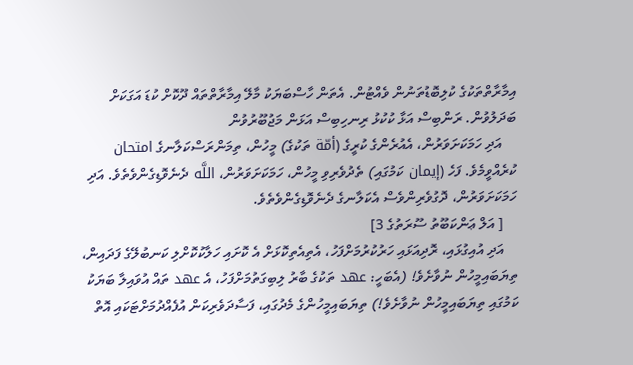އިމާރާތްތަކުގެ ކުލިބޮޑުތަނުން ވެއްޓުން. އެތަން ހާސްބަޔަކު މާލޭ އިމާރާތްތައް ދޫކޮށް ކުޑަ އަގަކަށް ބަދަލުވުން. ރަންބިސް އަޅާ ކުކުޅު ރިނހިބިސް އަޅަން މަޖުބޫރުވުން
    އަދި ހަމަކަށަވަރުން، އެއުރެންގެ ކުރީގެ (أمّة ތަކުގެ) މީހުން، ތިމަންރަސްކަލާނގެ امتحان ކުރެއްވީމެވެ. ފަހެ (إيمان ކަމުގައި) ތެދުވެރިވި މީހުން، ހަމަކަށަވަރުން، اللَّه ދެނެވޮޑިގެންވެތެވެ. އަދި ހަމަކަށަވަރުން، ދޮގުވެރިންވެސް އެކަލާނގެ ދެނެވޮޑިގެންވެތެވެ.
    [ އަލް ޢަންކަބޫތު ސޫރަތުގެ 3]
    އަދި އުއިގުޅައި، ރޮދިއަޅައި ހަރުކުރުމަށްފަހު، އެތިއެތިކޮޅަށް އެ ކޮށައި ހަލާކުކޮށްލި ކަނބުލޭގެ ފަދައިން، ތިޔަބައިމީހުން ނުވާށެވެ! (އެބަހީ: عهد ތަކުގެ ބާރު ލިބިގަތުމަށްފަހު، އެ عهد ތައް އުވައިލާ ބަޔަކު ކަމުގައި ތިޔަބައިމީހުން ނުވާށެވެ!) ތިޔަބައިމީހުންގެ މެދުގައި، ފަސާދަވެރިކަން އުފެއްދުމަށްޓަކައި އޮތް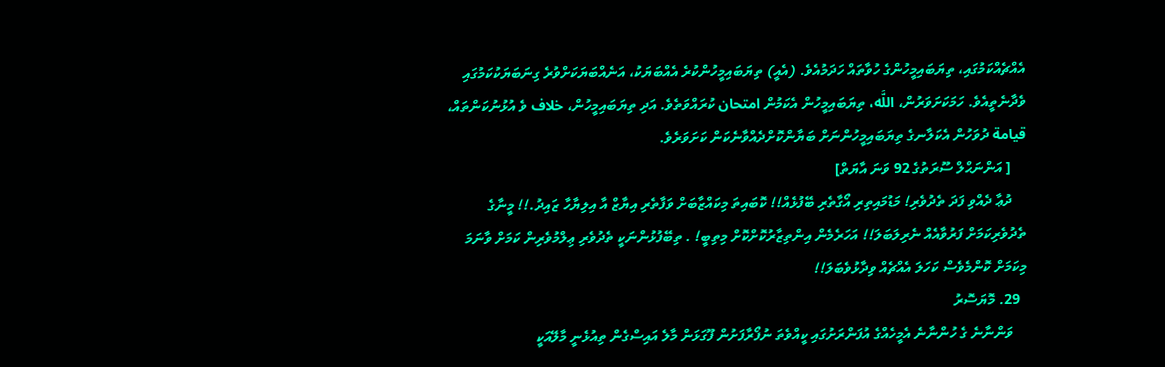އެއްޗެއްކަމުގައި، ތިޔަބައިމީހުންގެ ހުވާތައް ހަދަމުއެވެ. (އެއީ) ތިޔަބައިމީހުންކުރެ އެއްބަޔަކު، އަނެއްބަޔަކަށްވުރެ ގިނަބަޔަކުކަމުގައި ވެދާނެތީއެވެ. ހަމަކަށަވަރުން، اللَّه، ތިޔަބައިމީހުން އެކަމުން امتحان ކުރައްވަތެވެ. އަދި ތިޔަބައިމީހުން، خلاف ވެ އުޅުނުކަންތައް، قيامة ދުވަހުން އެކަލާނގެ ތިޔަބައިމީހުންނަށް ބަޔާންކޮށްދެއްވާނެކަން ކަށަވަރެވެ.
    [ އަންނަޙްލް ސޫރަތުގެ 92 ވަނަ އާޔަތް]
    ދުޢާ ދެއްވި ފަދަ ތެދުވެރި! މަޑުމައިތިރި އޯގާތެރި ބޭފުޅެއް!! ކޮބައިތަ މިކައްޒާބަށް ވަފާތެރި އިޔާޒް އާ އިލިޔާހާ ޒައިދު.!! މީނާގެ ތެދުވެރިކަމަށް ފަރުވާއެއް ނެރިލަބަލަ!! އަހަރެމެން އިންތިޒާރުކޮށްކޮށް މިތިބީ! . ތިބޭފުޅުންނަކީ ތެދުވެރި ޢިލްމުވެރިން ކަމަށް ވާނަމަ މިކަމަށް ކޮންމެވެސް ކަހަލަ އެއްޗެއް ވިދާޅުވެބަލަ!!
  29. މޮޔަސޮރު
    ވަންނާނެ ގެ ހުންނާނެ އެމީހެއްގެ އުފަންރަށުގައި ކީއްވެތަ ނުފޯރާފަށުން ފޫގަޅަން މާލެ އައިސްގެން ތިއުޅެނީ މާލޭއަކީ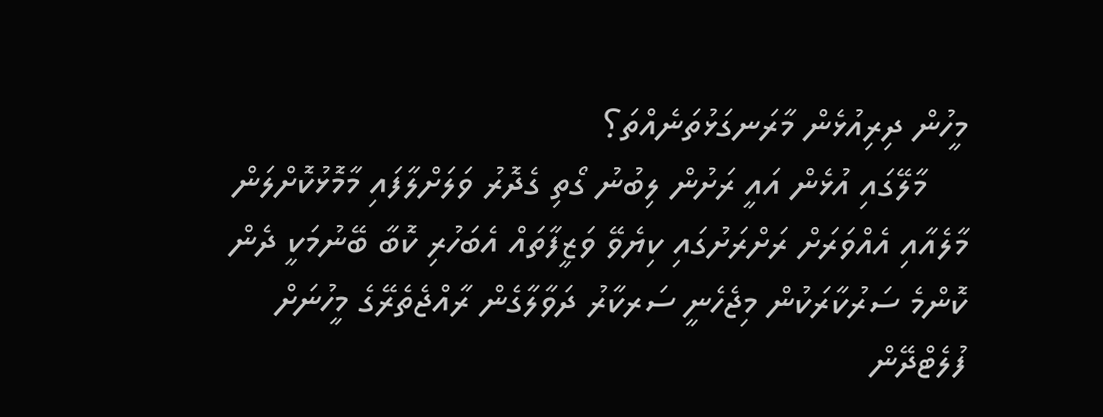މީހުން ދިރިއުޅެން މާރަނގަޅުތަނެއްތަ؟
    މާލޭގައި އުޅެން އައީ ރަށުން ލިބުނު ގޯތި ގެދޮރު ވަލަށްލާފައި މާމޮޅުކޮށްލަން މާލެއާއި އެއްވަރަށް ރަށްރަށުގައި ކިޔެވޭ ވަޒީފާތައް އެބަހުރި ކޮބާ ބޭނުމަކީ ދެން ކޮންމެ ސަރުކާރަކުން މިޖެހެނީ ސަރކާރު ދަވާލާގެން ރާއްޖެތެރޭގެ މީހުނަށް ފުލެޓްދޭން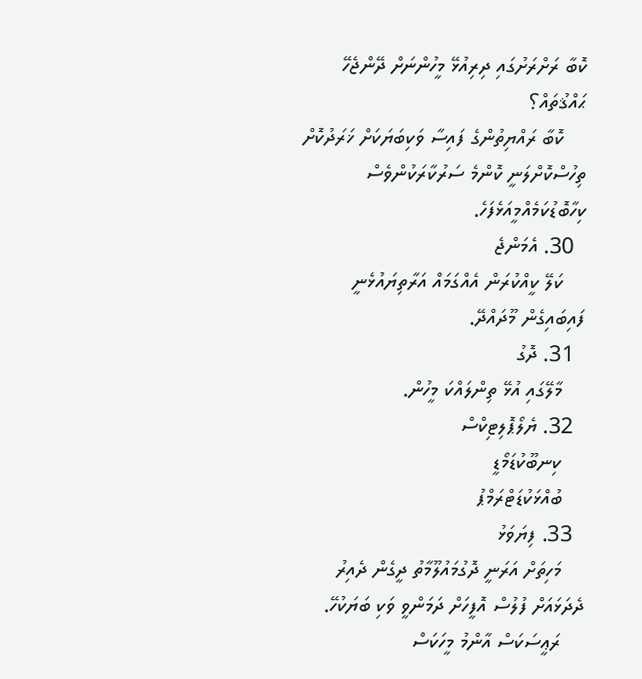ކޮބާ ރަށްރަށުގައި ދިރިއުޅޭ މީހުންނަށް ދޭންޖެހޭ ޙައްޤުތައް؟
    ކޮބާ ރައްޔިތުންގެ ފައިސާ ވަކިބަޔަކަށް ޚަރަދުކޮށް ތިހުސްކޮށްލަނީ ކޮންމެ ސަރުކާރަކުންވެސް ކިހާބޮޑުކަމެއްމީއަޅެފަހެ.
  30. އެމަންޖެ
    ކަލޭ ކީއްކުރަން އެއްގަމައް އަރާތިޔައުޅެނީ ފައިބައިގެން މޫދައްދޭ.
  31. ދޮގު
    މާލޭގައި އުޅޭ ތިންލައްކަ މީހުން.
  32. ޔެލޯޕޮލިޓިކްސް
    ކިނބޫކުޑަމޯޑީ
    ބުއްޅަކުޑަޓްރަމްޕު
  33. ފިޔަވަޅު
    މަހިތަށް އަރަނީ ދޮގުމައުލޫމާތު ދީގެން ދެއިރު ދެދަޅައަށް ފުލުސް އޮފީހަށް ދަމަންވީ ވަކި ބަޔަކުހޭ.
    ރަޢީސަކަސް އާންމު މީހަކަސް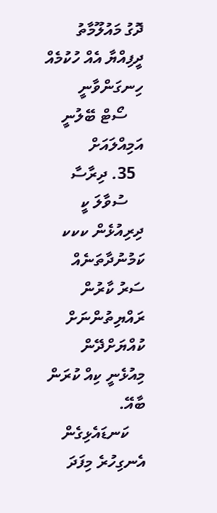ދޮގު މައުލޫމާތު ދީފިއްޔާ އެއް ހުކުމެއް ހިނގަންވާނީ
    ސޯޓް ބޭލުނީ އަމިއްލައަށް
  35. ދިރާސާ
    ސުވާލަ ކީ ދިރިއުޅެން ކކކ ކަމުނުދާތަނެއް ސަރު ކާރުން ރައްޔިތުންނަށް ކުއްޔަށްދޭން މިއުޅެނީ ކިއް ކުރަން ބާއޭ.
    ކަނޑައެޅިގެން އެނގިހުރެ މިފަދަ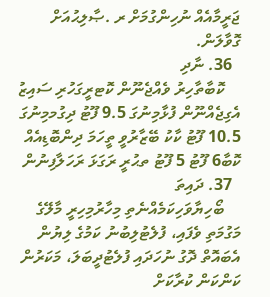ޖަރީމާއެއް ނުހިންގުމަށް ރ .ޞާލިޙުއަށް ގޮވާލަން.
  36. ނާދި
    ކޮބާތާހިރު ވެއްޖެނޫން ކޮޓރީގަހުރި ސައިޒު އެގިޖެއްނޫން ފުޅާމިނުގަ 9.5 ފޫޓު ދިގުމމިނުގަ 10.5 ފޫޓު ކާކު ބޭޒާރުވީ ތީހަމަ ދިންބޮޑިއެއް ކޮބާ6 ފޫޓު 5 ފޫޓު ތޙުރީ ރަގަޅަ ރަހަލާފިނުން
  37. ދައިތަ
    ބޯހިޔާވަހިކަމެއްނެތި މިހާރުމިހިރީ މާލޭގެ މަގުމަތި ވެފައި، ފުލެޓުލިބުނު ކަމުގެ ލިޔުން އެބައޮތް ދޮގު ނުހަދައި ފުލެޓުދީބަލަ، މަކަރުން ކަންކަން ކުރާކަށް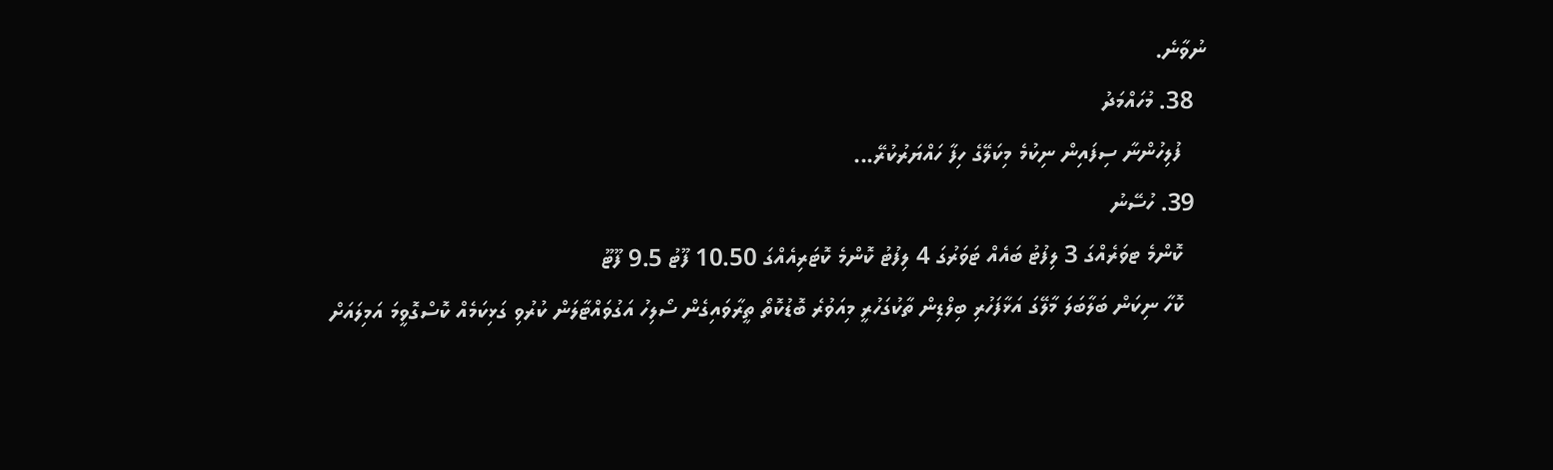ނުވާނެ.
  38. މުހައްމަދު
    ފުލިހުންނާ ސިފައިން ނިކުމެ މިކަލޭގެ ހިފާ ހައްޔަރުކުރޭ...
  39. ހުސޭނު
    ކޮންމެ ޓވަރެއްގަ 3 ލިފުޓު ބައެއް ޓަވަރުގަ 4 ލިފުޓު ކޮންމެ ކޮޓަރިއެއްގަ 10.50 ފޫޓު 9.5 ފޫޓޫ
    ކޮހާ ނިކަން ބަލާބަލަ މާލޭގަ އަޅާފަހުރި ބިލްޑިން ތާކުގަހުރީ މިއަވުރެ ބޮޑުކޮތޯ ތީރާވައިގެން ސޯލިހު އަގުވައްޓާލަން ކުރުވި ގަޅިކަމެއް ކޮސްގޮވީމަ އަމިލައަށް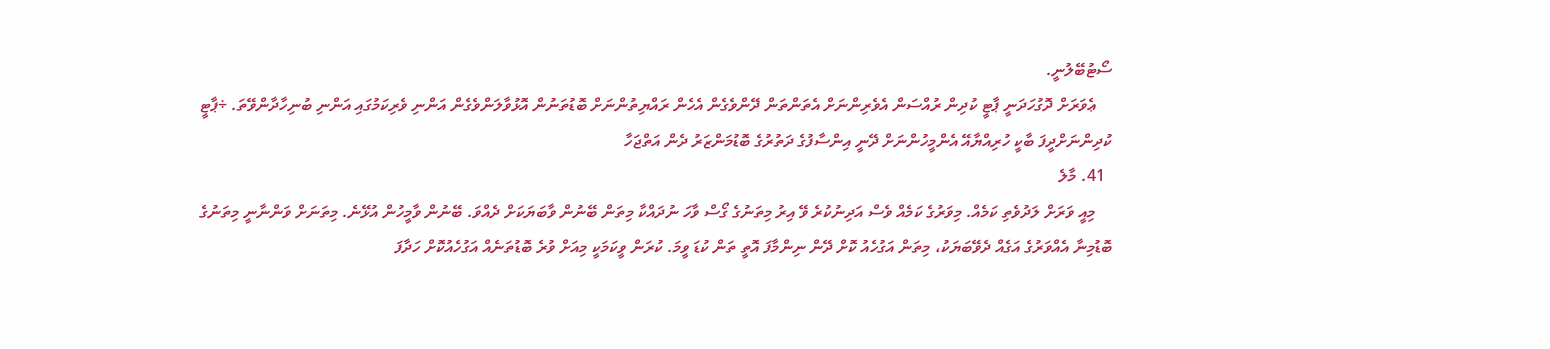ސޯޓުބޭލުނީ.
    ޢެވަރަށް ދޮގުހަދަނީ ޕާޓީ ކުދިން ރުއްސަން އެވެރިންނަށް އެތަންތަން ދޭންވެގެން އެހެން ރައްޔިތުންނަށް ބޮޑުތަނުން އޮޅުވާލަންވެގެން އަންނި ވެރިކަމުގައި އަންނި ބުނިހާދާންވޭތަ. ÷ޕާޓީ ކުދިންނަށްދީފަ ބާކީ ހުރިއްޔާއޭ އެންމީހުންނަށް ދޭނީ އިންސާފުގެ ދަތުރުގެ ބޮޑުމަންޒަރު ދެން އަތްޖަހާ
  41. މާލެ
    މިއީ ވަރަށް ލަދުވެތި ކަމެއް. މިވަރުގެ ކަމެއް ވެސް އަދިނުކުރެ ވޭ އިރު މިތަނުގެ ގޯސް ވާހަ ނުދައްކާ މިތަން ބޭނުން ވާބަޔަކަށް ދެއްވަ. ބޭނުން ވާމީހުން އުޅޭނެ. މިތަނަށް ވަންނާނީ މިތަނުގެ ބޮޑުމިނާ އެއްވަރުގެ އަގެއް ދެވޭބަޔަކު، މިތަން އަގުހެއު ކޮށް ދޭން ނިންމާފަ އޮތީ ތަން ކުޑަ ވީމަ. ކުރަން ވީކަމަކީ މިއަށް ވުރެ ބޮޑުތަނެއް އަގުހެއުކޮށް ހަދާފަ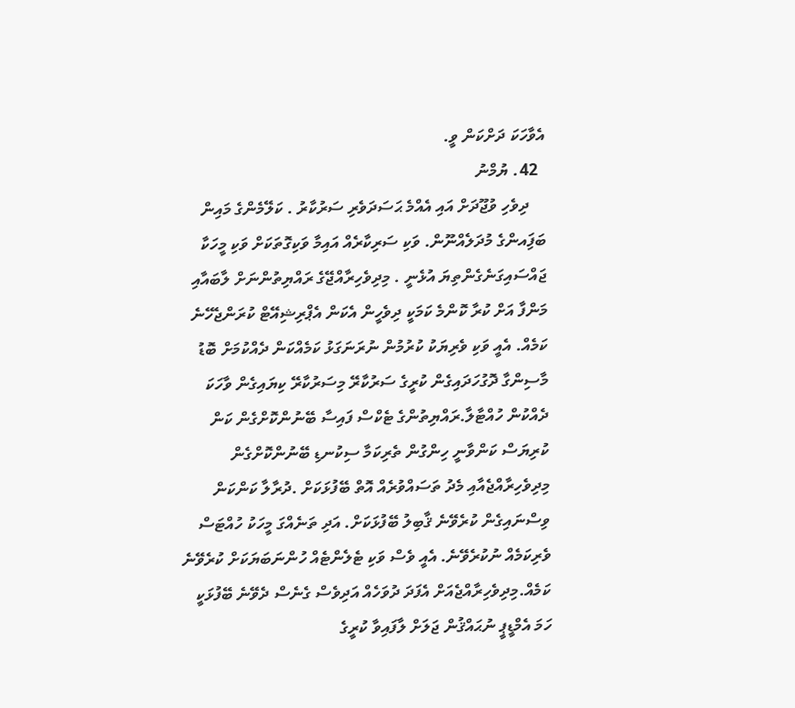އެވާހަކަ ދަށްކަން ވީ.
  42. ޔުމްނު
    ދިވެހި ވުޖޫދަށް އައި އެއްމެ ޙަސަދަވެރި ސަރުކާރު . ކަލޭމެންގެ މައިން ބަފަިއންގެ މުދަލެއްނޫން. ވަކި ސަރިކާރެއް އައިމާ ވަކިގޮތަކަށް ވަކި މީހަކާ ޖައްސައިގަނެގެންތިޔަ އުޅެނީ . މިދިވެހިރާއްޖޭގެ ރައްޔިތުންނަށް ލާބައާއި މަންފާ އަށް ކުރާ ކޮންމެ ކަމަކީ ދިވެހީން އެކަން އެޕްރިޝިއޭޓް ކުރަންޖެހޭނެ ކަމެއް. އެއީ ވަކި ވެރިޔަކު ކުރުމުން ނުރަނަގަޅު ކަމެއްކަން ދެއްކުމަށް ބޮޑު މާސިންގާ ދޮގުހަދައިގެން ކުރީގެ ސަރުކާރޭ މިސަރުކާރޭ ކިޔައިގެން ވާހަކަ ދެއްކުން ހުއްޓާލާ.ރައްޔިތުންގެ ޓެކްސް ފައިސާ ބޭނުންކޮށްގެން ކަން ކުރިޔަސް ކަންވާނީ ހިންގުން ތެރިކަމާ ސިކުނޑި ބޭނުންކޮށްގެން މިދިވެހިރާއްޖެއާއި މެދު ތަސައްވުރެއް އޮތް ބޭފުޅަކަށް .ދުރާލާ ކަންކަން ވިސްނައިގެން ކުރެވޭނެ ޤާބިލު ބޭފުޅަކަށް. އަދި ތަނެއްގަ މީހަކު ހުއްޓަސް ވެރިކަމެއް ނުކުރެވޭނެ. އެއީ ވެސް ވަކި ޓެލެންޓެއް ހުންނަބަޔަކަށް ކުރެވޭނެ ކަމެއް.މިދިވެހިރާއްޖެއަށް އެފަދަ ދުވަހެއް އަދިވެސް ގެނެސް ދެވޭނެ ބޭފުޅަކީ ހަމަ އެމްޑީޕީ ނުޙައްޤުން ޖަލަށް ލާފައިވާ ކުރީގެ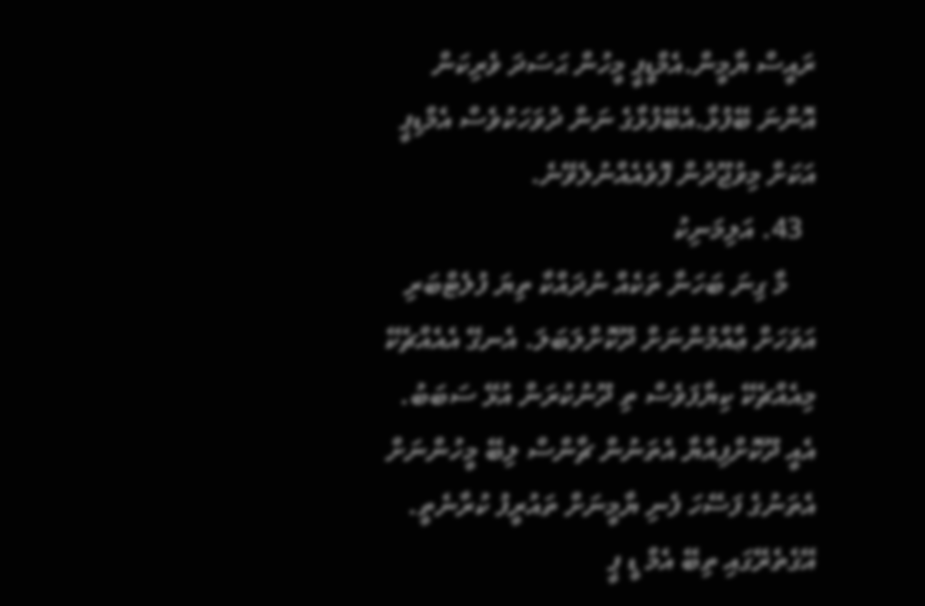ރައީސް ޔާމީން.އެމްޑީޕީ މީހުން ޙަސަދަ ވެރިކަން އޮންނަ ބޭފުޅާ.އެބޭފުޅާގެ ނަން ދުވަހަކުވެސް އެމްޑިޕީ އަކަށް މިވުޖޫދުން ފޮވެއެއްނުލެވޭނެ.
  43. އަލިމަނިކު
    މާ ގިނަ ބަހަނާ ތަކެއް ނުދައްކާ ތިޔަ ފުލެޓްބަރި އަވަހަށް ޢާއްމުންނަށް ދޫކޮށްލަބަލަ. އެނގޭ އެއެއްޗެކޭ މިއެއްޗެކޭ ކިޔާފަވެސް ތި ދޫނުކުރަން އުޅޭ ސަބަބު. އެއީ ދޫކޮށްފިއްޔާ އެތަނުން ޗާންސް ލިބޭ މީހުންނަށް އެތަނުގެ ފަސޭހަ ފެނި ޔާމީނަށް ތައުރީފު ކުރާނެތީ. އޭގެތެރޭގައި ތިބޭ އެމް ޑީ ޕީ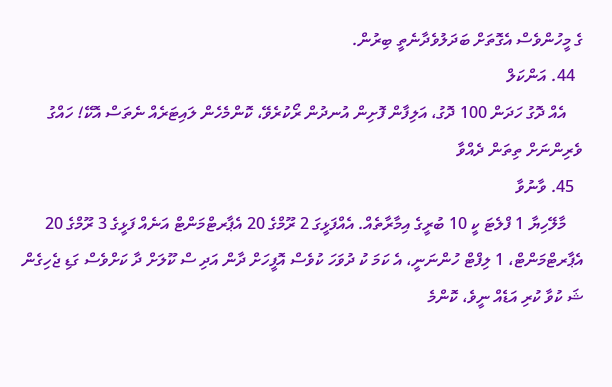ގެ މީހުންވެސް އެގޮތަށް ބަދަލުވެދާނެތީ ބިރުން.
  44. އަންކަލް
    އެއް ދޮގު ހަދަން 100 ދޮގު، އަލިފާން ފޮށިން އުނދުން ރޯކުރެވޭ، ކޮންމެހެން ލައިޓަރެއް ނެތަސް އޮކޭ! ހައްގު ވެރިންނަށް ތިތަން ދެއްވާ
  45. ވާނުވާ
    މާލޭހިޔާ 1 ފްލެޓަ ކީ 10 ބުރީގެ އިމާރާތެއް. އެއްފަޅީގަ 2 ރޫމްގެ 20 އެޕާރޓްމަންޓް އަނެއް ފަޅީގެ 3 ރޫމްގެ 20 އެޕާރޓްމަންޓް، 1 ލިފްޓް ހުންނަނީ، އެ ކަމަ ކު ދުވަހަ ކުވެސް އޮފީހަށް ދާން އަދި ސް ކޫލަށް ދާ ކަށްވެސް ގަޑި ޖެހިގެން ޝަ ކުވާ ކުރި އަޑެއް ނީވެ، ކޮންމެ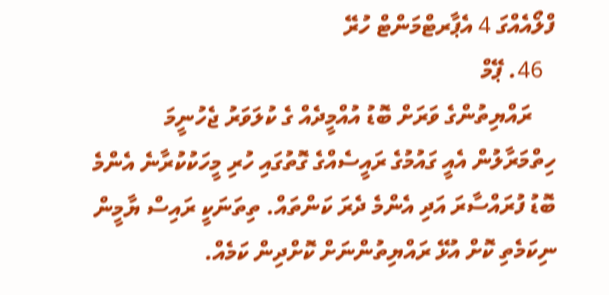ފްލޯއެއްގަ 4 އެޕާރޓްމަންޓް ހުރޭ
  46. ޕޭމް
    ރައްޔިތުންގެ ވަރަށް ބޮޑު އުއްމީދެއް ގެ ކުލަވަރު ޖެހުނީމަ ހިތްމަރާލުން އެއީ ގައުމުގެ ރައީސެއްގެ ގޮތުގައި ހުރި މީހަކުކުރާނެ އެންމެ ބޮޑު ފުރައްސާރަ އަދި އެންމެ ދެރަ ކަންތައް. ތިތަނަކީ ރައިސް ޔާމީން ނިކަމެތި ކޮށް އުޅޭ ރައްޔިތުންނަށް ކޮށްދިން ކަމެއް.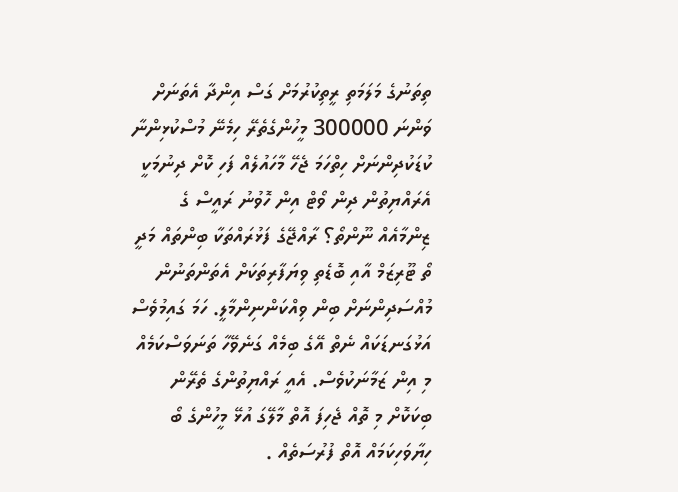ތިތަނުގެ މަލަމަތި ރީތިކުރުމަށް ގަސް އިންދާ އެތަނަށް ވަންނަ 300000 މީހުންގެތެރޭ ހިމެނޭ މުސްކުޅިންނާ ކުޑަކުދިންނަށް ހިތްހަމަ ޖެހޭ މާހައުލެއް ފަހި ކޮށް ދިނުމަކީ އެރައްޔިތުން ދިން ވޯޓް އިން ހޮވުނު ރައީސް ގެ ޒިންމާއެއް ނޫންތޯ؟ ރާއްޖޭގެ ފަޅުރައްތަކާ ބިންތައް މަދީ ތޯ ޓޫރިޒަމް އާއި ބޮޑެތި ވިޔަފާރިތަކަށް އެތަންތަނުން މުއްސަދިންނަށް ބިން ވިއްކަންނިންމާލީ. ހަމަ ގައިމުވެސް އަޅުގަނޑަކައް ނެތް އޭގެ ބިމެއް ގަނެވޭހާ ތަނަވަސްކަމެއް މި އިން ޒަމާނަކުވެސް. އެއީ ރައްޔިތުންގެ ތެރޭން ބިކަކޮށް މި ތޮއް ޖެހިފަ އޮތް މާލޭގަ އުޅޭ މީހުންގެ ބޯ ހިޔާވަހިކަމައް އޮތް ފުރުސަތެއް .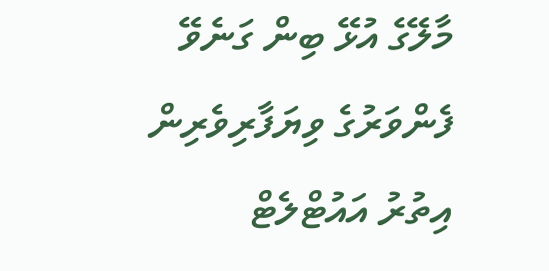މާލޭގެ އުޅޭ ބިން ގަނެވޭ ފެންވަރުގެ ވިޔަފާރިވެރިން އިތުރު އައުޓްލެޓް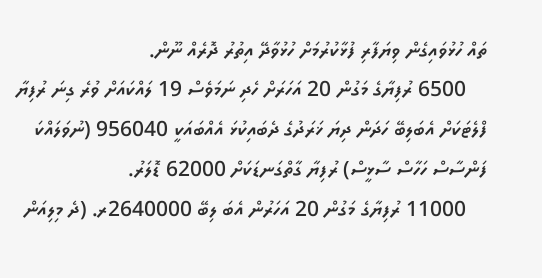ތައް ހުޅުވައިގެން ވިޔަފާރި ފުޅާކުރުމަށް ހުޅުވާދޭ އިތުރު ދޮރެއް ނޫން.
    6500 ރުފިޔާގެ މަގުން 20 އަހަރަށް ހެދި ނަމަވެސް 19 ލައްކައަށް ވުރެ ގިނަ ރުފިޔާ ފްލެޓަކަށް އެބަލިބޭ ހަދަން ދިޔަ ޚަރަދުގެ ދެބައިކުޅަ އެއްބައަކީ 956040 (ނުވަލައްކަ ފަންސާސް ހަހާސް ސާޅީސް) ރުފިޔާ ގާތްގަނޑަކަށް 62000 ޑޮލަރު.
    11000 ރުފިޔާގެ މަގުން 20 އަހަރުން އެބަ ލިބޭ 2640000ރ. (ދެ މިލިއަން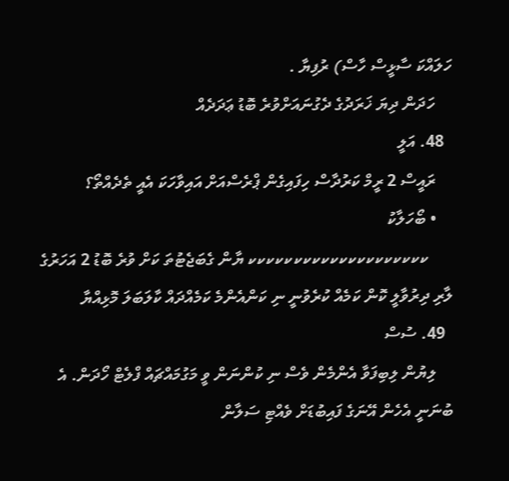ހަލައްކަ ސާޅީސް ހާސް) ރުފިޔާ .
    ހަދަން ދިޔަ ޚަރަދުގެ ދެގުނައަށްވުރެ ބޮޑު ޢަދަދެއް
  48. އަލީ
    ރައީސް 2 ރީމް ކަރުދާސް ހިފައިގެން ޕްރެސްއަށް އައިވާހަކަ އެއީ ތެދެއްތޯ؟
    • ބޯހަލާކު
      ކކކކކކކކކކކކކކކކކކކކ ޔާން ގެބަޖެޓުތަ ކަށް ވުރެ ބޮޑު 2 އަހަރުގެ ލާރި ދިރުވާލީ ކޮން ކަމެއް ކުރެވުނީ ނި ކަންއެންމެ ކަމެއްދައް ކާލަބަލަ މޮޅިއްޔާ
  49. ސުސް
    ލިޔުން ލިބިފަވާ އެންމެން ވެސް ނި ކުންނަން ވީ މަގުމައްޗައް ފްލެޓް ހޯދަން. އެ ބުނަނީ އެހެން އޭނަގެ ފައިބުޑަށް ވެއްޓި ސަލާން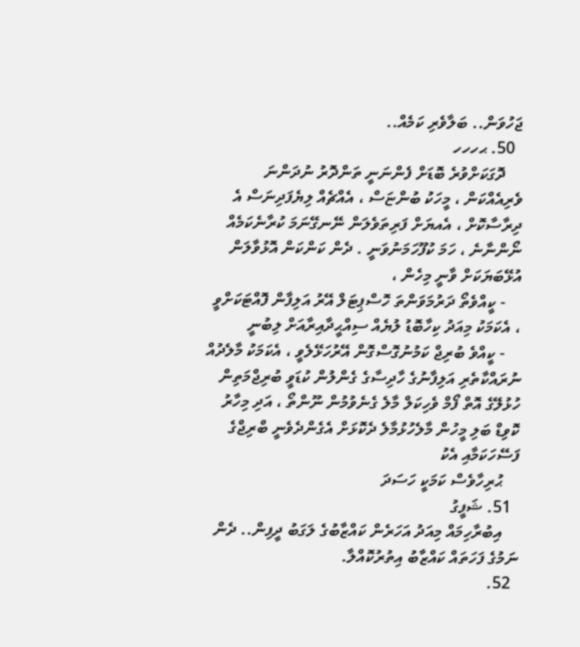ޖަހުވަން.. ބަލާވެރި ކަމެއް..
  50. ޙހހހ
    ދޮގަކަށްވުރެ ބޮޑަށް ފެންނަނީ ތަންދޮރު ނުދަންނަ ވެރިއެއްކަން ، މީހަކު ބުންޏަސް ، އެއްޗެއް ލިޔެފަދިނަސް އެ ދިރާސާކޮށް ، އެއޔަށް ފަރިތަވެލަން ނޭނގޭނަމަ ކުރާނެކަމެއް ނޯންނާނެ ، ހަމަ ކުފޫހަމަނުވަނީ . ދެން ކަންކަން އޮޅުވާލަން އުޅޭބަޔަކަށް ވާނީ މިހެން ،
    - ކީއްވެތޯ ދަރުމަވަންތަ ހޮސްޕިޓަލް އޭރު އަލިފާން ފޮއްޓަކަށްވީ ، އެކަމަކު މިއަދު ކިހާބޮޑު ލުޔެއް ސިއްޙީދާއިރާއަށް ލިބުނީ
    - ކީއްވެ ބުރިޖް ކަމުނުގޮސްގޮން އޭރުހަޅޭލެވީ ، އެކަމަކު މާލެދުއް ނުރައްކާތެރި އަލިފާނުގެ ހާދިސާގެ ގެންލުން ކުޑަވީ ބުރިޖްމަތިން ހުޅުލޭގެ އޮތް ފޯމް ވެހިކަލް މާލެ ގެނެވުމުން ނޫންތޯ ، އަދި މިހާރު ކޮވިޑް ބަލި މީހުން މާލެހުޅުމާލެ ދެކޮޅަށް އެގެންދެވެނީ ބްރިޖްގެ ފަސޭހަކަމާއި އެކު
    ޙުރިހާވެސް ކަމަކީ ހަސަދަ
  51. ޝަފީގު
    އިބުރާހިމައް މިއަދު އަހަރެން ކައްޒާބުގެ ލަގަބު ދީފިން.. ދެން ނަމުގެ ފަހަތައް ކައްޒާބު އިތުރުކޮއްލާ.
  52.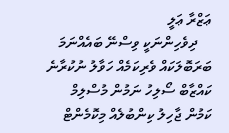ޢަޒްރާ ޢަލީ
    ދިވެހިންނަކީ ވިސްނޭ ބައެއްނަމަ ބަރަބޮލަކައް ވެރިކަމެއް ހަވާލު ނުކުރާނެ ކައްޒާބް ސޯލިހު ނަމުން މުސްލިމް ކަމުން ޖާހިލު ކިންބުލެއް މިކޮމެންޓް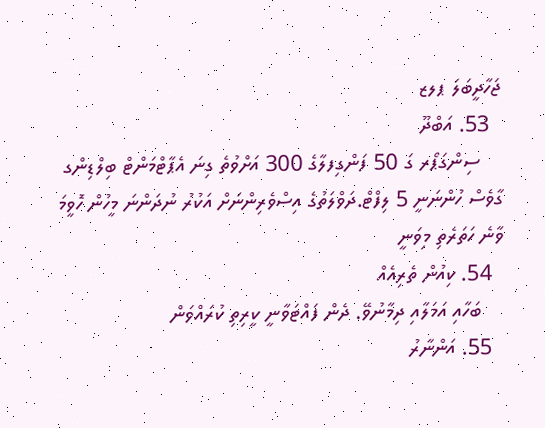ޖަހާދީބަލަ ޕލޒ
  53. އަބްދޫ
    ސިންގަޕޯރ ގަ 50 ފަންގިފލާގެ 300 އަށްވުތެ ގިނަ އެޕާޓްމަންޓް ބިލްޑިންގ ގާވެސް ހުންނަނީ 5 ލިފްޓް.ދަވްލަތުގެ އިސްވެރިންނަށް އަކުރު ނުދަންނަ މީހުން ހޮވީމަ ވާނެ ހަތަރެތި މިވަނީ
  54. ކިއުން ތެރިއެއް
    ބަހާއި އަމަލާއި ދިމާނުވޭ. ދެން ފައްޓަވާނީ ކީރިތި ކުރައްވަން
  55. އަންނާރު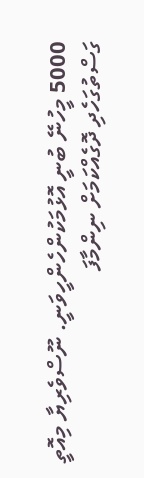5000 މީހުނޭ ބުނީ އޮޅުމަކުންހެންހީވަނީ. ނޫސްވެރިޔާ މިއޮތީ ގަސްތުގަހެދި ދޮގެއްކަމަށް ނިންމާފަ